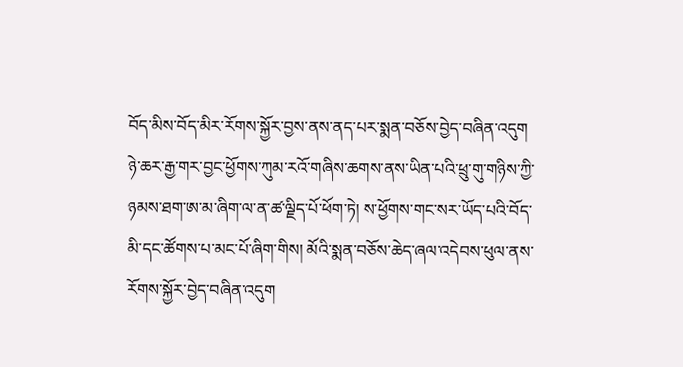བོད་མིས་བོད་མིར་རོགས་སྐྱོར་བྱས་ནས་ནད་པར་སྨན་བཅོས་བྱེད་བཞིན་འདུག
ཉེ་ཆར་རྒྱ་གར་བྱང་ཕྱོགས་ཀུམ་རའོ་གཞིས་ཆགས་ནས་ཡིན་པའི་ཕྲུ་གུ་གཉིས་ཀྱི་ཉམས་ཐག་ཨ་མ་ཞིག་ལ་ན་ཚ་ལྗིད་པོ་ཕོག་ཏེ། ས་ཕྱོགས་གང་སར་ཡོད་པའི་བོད་མི་དང་ཚོགས་པ་མང་པོ་ཞིག་གིས། མོའི་སྨན་བཅོས་ཆེད་ཞལ་འདེབས་ཕུལ་ནས་རོགས་སྐྱོར་བྱེད་བཞིན་འདུག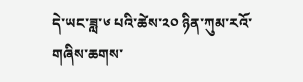དེ་ཡང་ཟླ་༦ པའི་ཚེས་༢༠ ཉིན་ཀུམ་རའོ་གཞིས་ཆགས་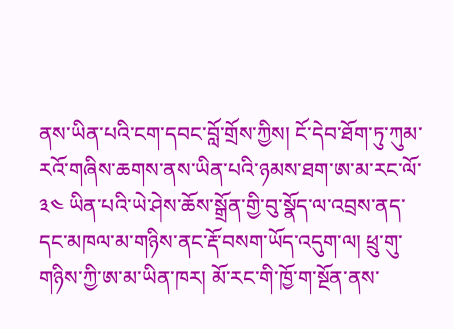ནས་ཡིན་པའི་ངག་དབང་བློ་གྲོས་ཀྱིས། ངོ་དེབ་ཐོག་ཏུ་ཀུམ་རའོ་གཞིས་ཆགས་ནས་ཡིན་པའི་ཉམས་ཐག་ཨ་མ་རང་ལོ་༣༤ ཡིན་པའི་ཡེ་ཤེས་ཆོས་སྒྲོན་གྱི་བུ་སྣོད་ལ་འབྲས་ནད་དང་མཁལ་མ་གཉིས་ནང་རྡོ་བསག་ཡོད་འདུག་ལ། ཕྲུ་གུ་གཉིས་ཀྱི་ཨ་མ་ཡིན་ཁར། མོ་རང་གི་ཁྱོ་ག་སྔོན་ནས་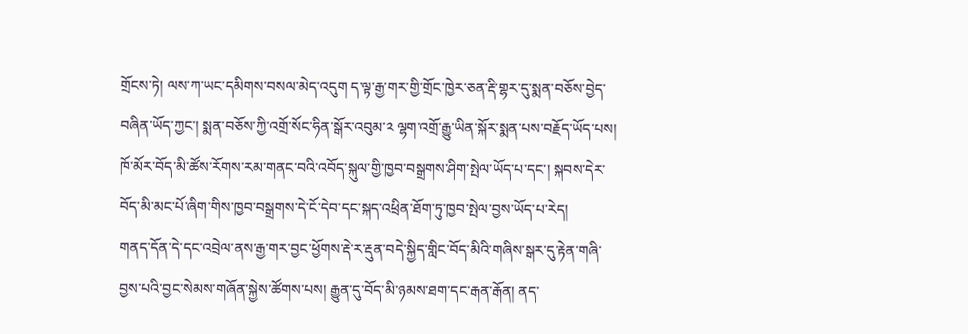གྲོངས་ཏེ། ལས་ཀ་ཡང་དམིགས་བསལ་མེད་འདུག ད་ལྟ་རྒྱ་གར་གྱི་གྲོང་ཁྱེར་ཅན་རྡི་གྷར་དུ་སྨན་བཅོས་བྱེད་བཞིན་ཡོད་ཀྱང་། སྨན་བཅོས་ཀྱི་འགྲོ་སོང་ཧིན་སྒོར་འབུམ་༢ ལྷག་འགྲོ་རྒྱུ་ཡིན་སྐོར་སྨན་པས་བརྗོད་ཡོད་པས། ཁོ་མོར་བོད་མི་ཚོས་རོགས་རམ་གནང་བའི་འབོད་སྐུལ་གྱི་ཁྱབ་བསྒྲགས་ཤིག་སྤེལ་ཡོད་པ་དང་། སྐབས་དེར་བོད་མི་མང་པོ་ཞིག་གིས་ཁྱབ་བསྒྲགས་དེ་ངོ་དེབ་དང་སྐད་འཕྲིན་ཐོག་ཏུ་ཁྱབ་སྤེལ་བྱས་ཡོད་པ་རེད།
གནད་དོན་དེ་དང་འབྲེལ་ནས་རྒྱ་གར་བྱང་ཕྱོགས་རྡེ་ར་རྡུན་བདེ་སྐྱིད་གླིང་བོད་མིའི་གཞིས་སྒར་དུ་རྟེན་གཞི་བྱས་པའི་བྱང་སེམས་གཞོན་སྐྱེས་ཚོགས་པས། རྒྱུན་དུ་བོད་མི་ཉམས་ཐག་དང་རྒན་རྒོན། ནད་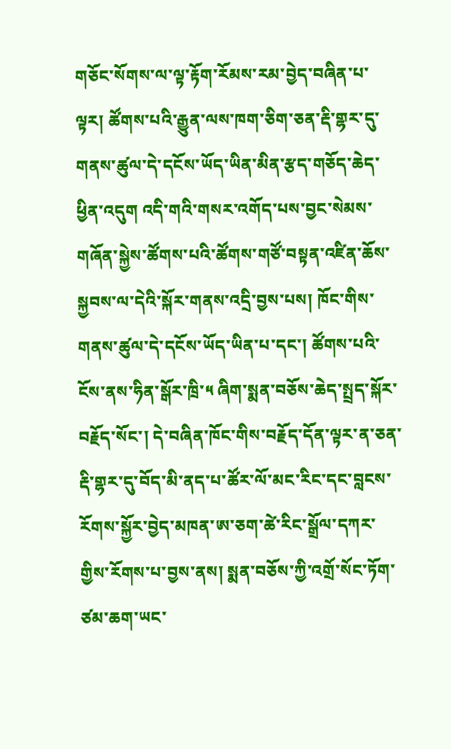གཅོང་སོགས་ལ་ལྟ་རྟོག་རོམས་རམ་བྱེད་བཞིན་པ་ལྟར། ཚོགས་པའི་རྒྱུན་ལས་ཁག་ཅིག་ཅན་རྡི་གྷར་དུ་གནས་ཚུལ་དེ་དངོས་ཡོད་ཡིན་མིན་རྩད་གཅོད་ཆེད་ཕྱིན་འདུག འདི་གའི་གསར་འགོད་པས་བྱང་སེམས་གཞོན་སྐྱེས་ཚོགས་པའི་ཚོགས་གཙོ་བསྟན་འཛིན་ཆོས་སྐྱབས་ལ་དེའི་སྐོར་གནས་འདྲི་བྱས་པས། ཁོང་གིས་གནས་ཚུལ་དེ་དངོས་ཡོད་ཡིན་པ་དང་། ཚོགས་པའི་ངོས་ནས་ཧིན་སྒོར་ཁྲི་༥ ཞིག་སྨན་བཅོས་ཆེད་སྤྲད་སྐོར་བརྗོད་སོང་། དེ་བཞིན་ཁོང་གིས་བརྗོད་དོན་ལྟར་ན་ཅན་རྡི་གྷར་དུ་བོད་མི་ནད་པ་ཚོར་ལོ་མང་རིང་དང་བླངས་རོགས་སྐྱོར་བྱེད་མཁན་ཨ་ཅག་ཚེ་རིང་སྒྲོལ་དཀར་གྱིས་རོགས་པ་བྱས་ནས། སྨན་བཅོས་ཀྱི་འགྲོ་སོང་ཏོག་ཙམ་ཆག་ཡང་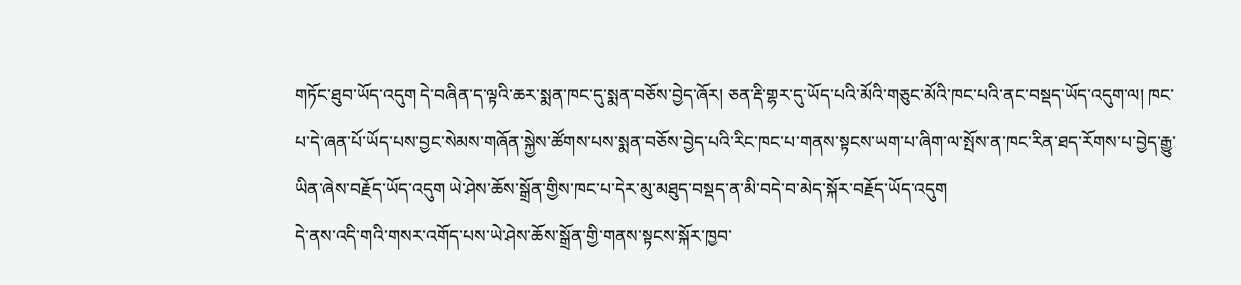གཏོང་ཐུབ་ཡོད་འདུག དེ་བཞིན་ད་ལྟའི་ཆར་སྨན་ཁང་དུ་སྨན་བཅོས་བྱེད་ཞོར། ཅན་རྡི་གྷར་དུ་ཡོད་པའི་མོའི་གཅུང་མོའི་ཁང་པའི་ནང་བསྡད་ཡོད་འདུག་ལ། ཁང་པ་དེ་ཞན་པོ་ཡོད་པས་བྱང་སེམས་གཞོན་སྐྱེས་ཚོགས་པས་སྨན་བཅོས་བྱེད་པའི་རིང་ཁང་པ་གནས་སྟངས་ཡག་པ་ཞིག་ལ་སྤོས་ན་ཁང་རིན་ཐད་རོགས་པ་བྱེད་རྒྱུ་ཡིན་ཞེས་བརྗོད་ཡོད་འདུག ཡེ་ཤེས་ཆོས་སྒྲོན་གྱིས་ཁང་པ་དེར་མུ་མཐུད་བསྡད་ན་མི་བདེ་བ་མེད་སྐོར་བརྗོད་ཡོད་འདུག
དེ་ནས་འདི་གའི་གསར་འགོད་པས་ཡེ་ཤེས་ཆོས་སྒྲོན་གྱི་གནས་སྟངས་སྐོར་ཁྱབ་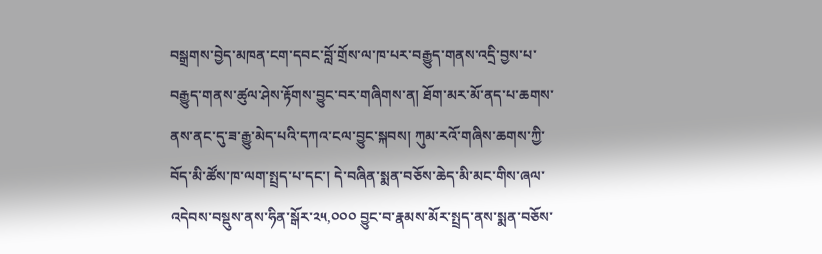བསྒྲགས་བྱེད་མཁན་ངག་དབང་བློ་གྲོས་ལ་ཁ་པར་བརྒྱུད་གནས་འདྲི་བྱས་པ་བརྒྱུད་གནས་ཚུལ་ཤེས་རྟོགས་བྱུང་བར་གཞིགས་ན། ཐོག་མར་མོ་ནད་པ་ཆགས་ནས་ནང་དུ་ཟ་རྒྱུ་མེད་པའི་དཀའ་ངལ་བྱུང་སྐབས། ཀུམ་རའོ་གཞིས་ཆགས་ཀྱི་བོད་མི་ཚོས་ཁ་ལག་སྤྲད་པ་དང་། དེ་བཞིན་སྨན་བཅོས་ཆེད་མི་མང་གིས་ཞལ་འདེབས་བསྡུས་ནས་ཧིན་སྒོར་༢༥,༠༠༠ བྱུང་བ་རྣམས་མོར་སྤྲད་ནས་སྨན་བཅོས་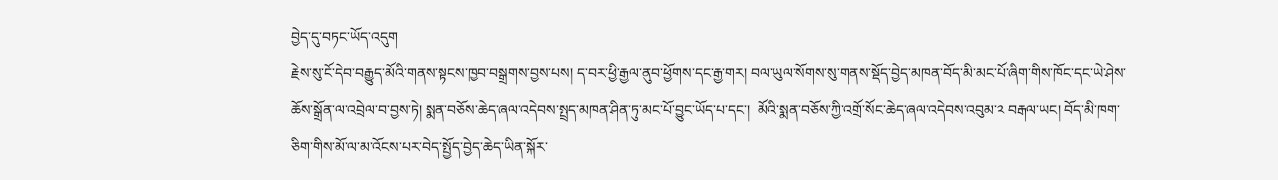བྱེད་དུ་བཏང་ཡོད་འདུག
རྗེས་སུ་ངོ་དེབ་བརྒྱུད་མོའི་གནས་སྟངས་ཁྱབ་བསྒྲགས་བྱས་པས། ད་བར་ཕྱི་རྒྱལ་ནུབ་ཕྱོགས་དང་རྒྱ་གར། བལ་ཡུལ་སོགས་སུ་གནས་སྡོད་བྱེད་མཁན་བོད་མི་མང་པོ་ཞིག་གིས་ཁོང་དང་ཡེ་ཤེས་ཆོས་སྒྲོན་ལ་འབྲེལ་བ་བྱས་ཏེ། སྨན་བཅོས་ཆེད་ཞལ་འདེབས་སྤྲད་མཁན་ཤིན་ཏུ་མང་པོ་བྱུང་ཡོད་པ་དང་།  མོའི་སྨན་བཅོས་ཀྱི་འགྲོ་སོང་ཆེད་ཞལ་འདེབས་འབུམ་༢ བརྒལ་ཡང། བོད་མི་ཁག་ཅིག་གིས་མོ་ལ་མ་འོངས་པར་བེད་སྤྱོད་བྱེད་ཆེད་ཡིན་སྐོར་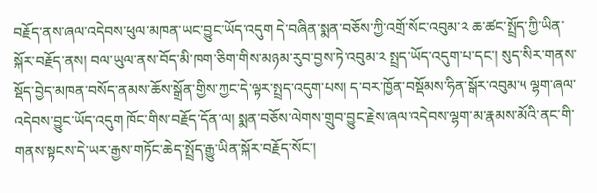བརྗོད་ནས་ཞལ་འདེབས་ཕུལ་མཁན་ཡང་བྱུང་ཡོད་འདུག དེ་བཞིན་སྨན་བཅོས་ཀྱི་འགྲོ་སོང་འབུམ་༢ ཆ་ཚང་སྤྲོད་ཀྱི་ཡིན་སྐོར་བརྗོད་ནས། བལ་ཡུལ་ནས་བོད་མི་ཁག་ཅིག་གིས་མཉམ་རུབ་བྱས་ཏེ་འབུམ་༢ སྤྲད་ཡོད་འདུག་པ་དང་། སུད་སིར་གནས་སྡོད་བྱེད་མཁན་བསོད་ནམས་ཆོས་སྒྲོན་གྱིས་ཀྱང་དེ་ལྟར་སྤྲད་འདུག་པས། ད་བར་ཁྱོན་བསྡོམས་ཧིན་སྒོར་འབུམ་༥ ལྷག་ཞལ་འདེབས་བྱུང་ཡོད་འདུག ཁོང་གིས་བརྗོད་དོན་ལ། སྨན་བཅོས་ལེགས་གྲུབ་བྱུང་རྗེས་ཞལ་འདེབས་ལྷག་མ་རྣམས་མོའི་ནང་གི་གནས་སྟངས་དེ་ཡར་རྒྱས་གཏོང་ཆེད་སྤྲོད་རྒྱུ་ཡིན་སྐོར་བརྗོད་སོང་།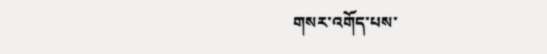གསར་འགོད་པས་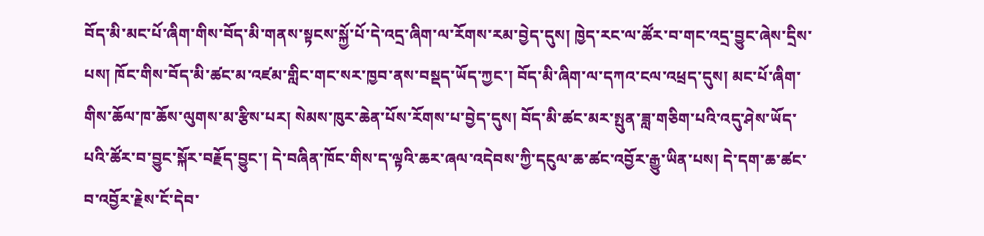བོད་མི་མང་པོ་ཞིག་གིས་བོད་མི་གནས་སྟངས་སྐྱོ་པོ་དེ་འདྲ་ཞིག་ལ་རོགས་རམ་བྱེད་དུས། ཁྱེད་རང་ལ་ཚོར་བ་གང་འདྲ་བྱུང་ཞེས་དྲིས་པས། ཁོང་གིས་བོད་མི་ཚང་མ་འཛམ་གླིང་གང་སར་ཁྱབ་ནས་བསྡད་ཡོད་ཀྱང་། བོད་མི་ཞིག་ལ་དཀའ་ངལ་འཕྲད་དུས། མང་པོ་ཞིག་གིས་ཆོལ་ཁ་ཆོས་ལུགས་མ་རྩིས་པར། སེམས་ཁུར་ཆེན་པོས་རོགས་པ་བྱེད་དུས། བོད་མི་ཚང་མར་སྤུན་ཟླ་གཅིག་པའི་འདུ་ཤེས་ཡོད་པའི་ཚོར་བ་བྱུང་སྐོར་བརྗོད་བྱུང་། དེ་བཞིན་ཁོང་གིས་ད་ལྟའི་ཆར་ཞལ་འདེབས་ཀྱི་དངུལ་ཆ་ཚང་འབྱོར་རྒྱུ་ཡིན་པས། དེ་དག་ཆ་ཚང་བ་འབྱོར་རྗེས་ངོ་དེབ་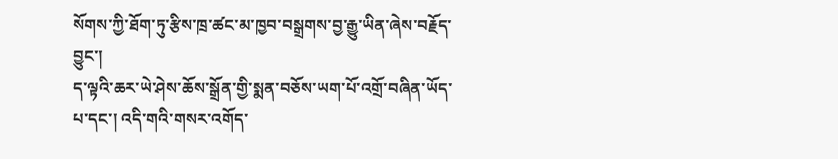སོགས་ཀྱི་ཐོག་ཏུ་རྩིས་ཁྲ་ཚང་མ་ཁྱབ་བསྒྲགས་བྱ་རྒྱུ་ཡིན་ཞེས་བརྗོད་བྱུང་།
ད་ལྟའི་ཆར་ཡེ་ཤེས་ཆོས་སྒྲོན་གྱི་སྨན་བཅོས་ཡག་པོ་འགྲོ་བཞིན་ཡོད་པ་དང་། འདི་གའི་གསར་འགོད་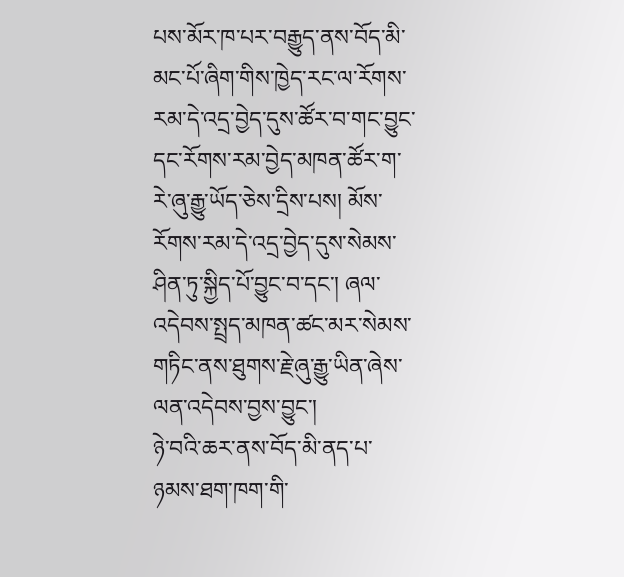པས་མོར་ཁ་པར་བརྒྱུད་ནས་བོད་མི་མང་པོ་ཞིག་གིས་ཁྱེད་རང་ལ་རོགས་རམ་དེ་འདྲ་བྱེད་དུས་ཚོར་བ་གང་བྱུང་དང་རོགས་རམ་བྱེད་མཁན་ཚོར་ག་རེ་ཞུ་རྒྱུ་ཡོད་ཅེས་དྲིས་པས། མོས་རོགས་རམ་དེ་འདྲ་བྱེད་དུས་སེམས་ཤིན་ཏུ་སྐྱིད་པོ་བྱུང་བ་དང་། ཞལ་འདེབས་སྤྲད་མཁན་ཚང་མར་སེམས་གཏིང་ནས་ཐུགས་རྗེ་ཞུ་རྒྱུ་ཡིན་ཞེས་ལན་འདེབས་བྱས་བྱུང་།
ཉེ་བའི་ཆར་ནས་བོད་མི་ནད་པ་ཉམས་ཐག་ཁག་གི་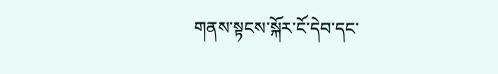གནས་སྟངས་སྐོར་ངོ་དེབ་དང་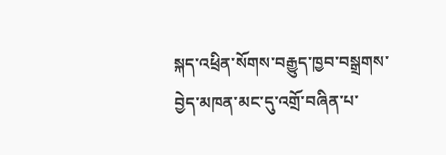སྐད་འཕྲིན་སོགས་བརྒྱུད་ཁྱབ་བསྒྲགས་བྱེད་མཁན་མང་དུ་འགྲོ་བཞིན་པ་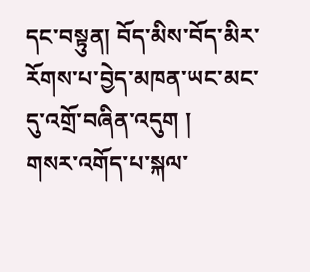དང་བསྟུན། བོད་མིས་བོད་མིར་རོགས་པ་བྱེད་མཁན་ཡང་མང་དུ་འགྲོ་བཞིན་འདུག །
གསར་འགོད་པ་སྐལ་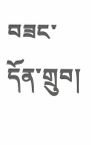བཟང་དོན་གྲུབ།